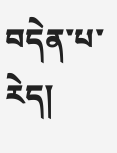བདེན་པ་རེད།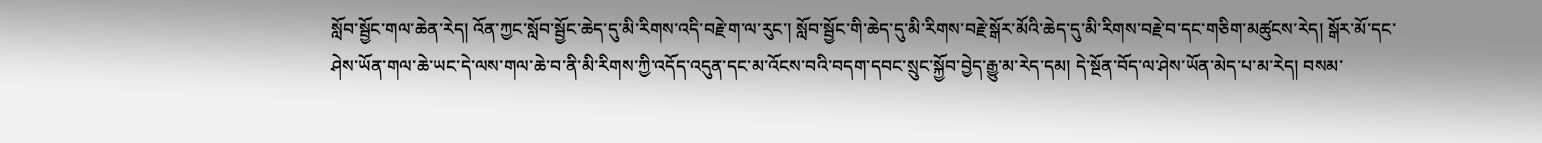སློབ་སྦྱོང་གལ་ཆེན་རེད། འོན་ཀྱང་སློབ་སྦྱོང་ཆེད་དུ་མི་རིགས་འདི་བརྗེ་ག་ལ་རུང་། སློབ་སྦྱོང་གི་ཆེད་དུ་མི་རིགས་བརྗེ་སྒོར་མོའི་ཆེད་དུ་མི་རིགས་བརྗེ་བ་དང་གཅིག་མཚུངས་རེད། སྒོར་མོ་དང་ཤེས་ཡོན་གལ་ཆེ་ཡང་དེ་ལས་གལ་ཆེ་བ་ནི་མི་རིགས་ཀྱི་འདོད་འདུན་དང་མ་འོངས་བའི་བདག་དབང་སྲུང་སྐྱོབ་བྱེད་རྒྱུ་མ་རེད་དམ། དེ་སྔོན་བོད་ལ་ཤེས་ཡོན་མེད་པ་མ་རེད། བསམ་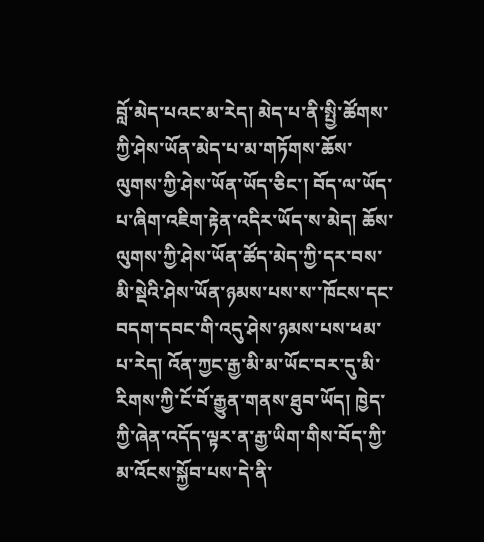བློ་མེད་པའང་མ་རེད། མེད་པ་ནི་སྤྱི་ཚོགས་ཀྱི་ཤེས་ཡོན་མེད་པ་མ་གཏོགས་ཆོས་ལུགས་ཀྱི་ཤེས་ཡོན་ཡོད་ཅིང་། བོད་ལ་ཡོད་པ་ཞིག་འཇིག་རྟེན་འདིར་ཡོད་ས་མེད། ཆོས་ལུགས་ཀྱི་ཤེས་ཡོན་ཚོད་མེད་ཀྱི་དར་བས་མི་སྡེའི་ཤེས་ཡོན་ཉམས་པས་ས་་ཁོངས་དང་བདག་དབང་གི་འདུ་ཤེས་ཉམས་པས་ཕམ་པ་རེད། འོན་ཀྱང་རྒྱ་མི་མ་ཡོང་བར་དུ་མི་རིགས་ཀྱི་ངོ་བོ་རྒྱུན་གནས་ཐུབ་ཡོད། ཁྱེད་ཀྱི་ཞེན་འདོད་ལྟར་ན་རྒྱ་ཡིག་གིས་བོད་ཀྱི་མ་འོངས་སྐྱོབ་པས་དེ་ནི་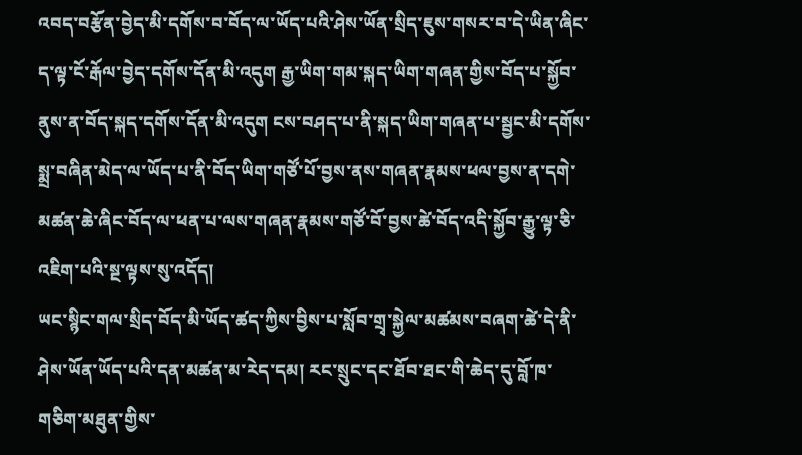འབད་བརྩོན་བྱེད་མི་དགོས་བ་བོད་ལ་ཡོད་པའི་ཤེས་ཡོན་སྲིད་ཇུས་གསར་བ་དེ་ཡིན་ཞིང་ད་ལྟ་ངོ་རྒོལ་བྱེད་དགོས་དོན་མི་འདུག རྒྱ་ཡིག་གམ་སྐད་ཡིག་གཞན་གྱིས་བོད་པ་སྐྱོབ་ནུས་ན་བོད་སྐད་དགོས་དོན་མི་འདུག ངས་བཤད་པ་ནི་སྐད་ཡིག་གཞན་པ་སྦྱང་མི་དགོས་སྨྲ་བཞིན་མེད་ལ་ཡོད་པ་ནི་བོད་ཡིག་གཙོ་པོ་བྱས་ནས་གཞན་རྣམས་ཕལ་བྱས་ན་དགེ་མཚན་ཆེ་ཞིང་བོད་ལ་ཕན་པ་ལས་གཞན་རྣམས་གཙོ་བོ་བྱས་ཚེ་བོད་འདི་སྐྱོབ་རྒྱུ་ལྟ་ཅི་འཇིག་པའི་སྔ་ལྟས་སུ་འདོད།
ཡང་སྙིང་གལ་སྲིད་བོད་མི་ཡོད་ཚད་ཀྱིས་བྱིས་པ་སློབ་གྲྭ་སྐྱེལ་མཚམས་བཞག་ཚེ་དེ་ནི་ཤེས་ཡོན་ཡོད་པའི་དན་མཚན་མ་རེད་དམ། རང་སྲུང་དང་ཐོབ་ཐང་གི་ཆེད་དུ་བློ་ཁ་གཅིག་མཐུན་གྱིས་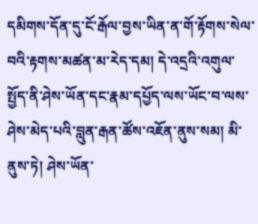དམིགས་དོན་དུ་ངོ་རྒོལ་བྱས་ཡིན་ན་གོ་རྟོགས་སེལ་བའི་རྟགས་མཚན་མ་རེད་དམ། དེ་འདྲའི་འགུལ་སྤྱོད་ནི་ཤེས་ཡོན་དང་རྣམ་དཔྱོད་ལས་ཡོང་བ་ལས་ཤེས་མེད་པའི་བླུན་རྒན་ཚོས་འཇོན་ནུས་སམ། མི་ནུས་ཏེ། ཤེས་ཡོན་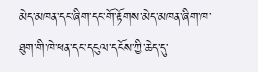མེད་མཁན་དང་ཞིག་དང་གོ་རྟོགས་མེད་མཁན་ཞིག་ཁ་ཐུག་གི་ཁེ་ཕན་དང་དངུལ་དངོས་ཀྱི་ཆེད་དུ་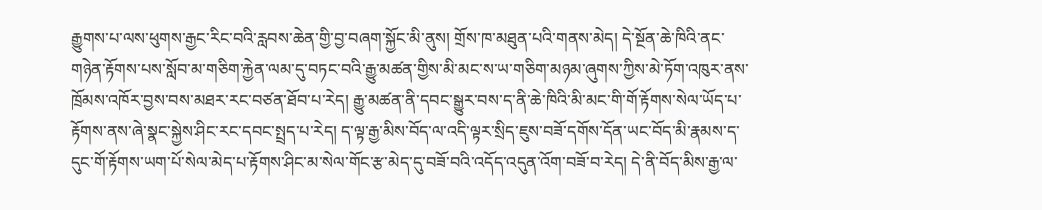རྒྱུགས་པ་ལས་ཕུགས་རྒྱང་རིང་བའི་རླབས་ཆེན་གྱི་བྱ་བཞག་སྐྱོང་མི་ནུས། གྲོས་ཁ་མཐུན་པའི་གནས་མེད། དེ་སྔོན་ཆེ་ཁིའི་ནང་གཉེན་རྟོགས་པས་སློབ་མ་གཅིག་རྐྱེན་ལམ་དུ་བཏང་བའི་རྒྱུ་མཚན་གྱིས་མི་མང་ས་ཡ་གཅིག་མཉམ་ཞུགས་ཀྱིས་མེ་ཏོག་འཁུར་ནས་ཁྲོམས་འཁོར་བྱས་བས་མཐར་རང་བཙན་ཐོབ་པ་རེད། རྒྱུ་མཚན་ནི་དབང་སྒྱུར་བས་ད་ནི་ཆེ་ཁིའི་མི་མང་གི་གོ་རྟོགས་སེལ་ཡོད་པ་རྟོགས་ནས་ཞེ་སྣང་སྐྱེས་ཤིང་རང་དབང་སྤྲད་པ་རེད། ད་ལྟ་རྒྱ་མིས་བོད་ལ་འདི་ལྟར་སྲིད་ཇུས་བཟོ་དགོས་དོན་ཡང་བོད་མི་རྣམས་ད་དུང་གོ་རྟོགས་ཡག་པོ་སེལ་མེད་པ་རྟོགས་ཤིང་མ་སེལ་གོང་རྩ་མེད་དུ་བཟོ་བའི་འདོད་འདུན་འོག་བཟོ་བ་རེད། དེ་ནི་བོད་མིས་རྒྱ་ལ་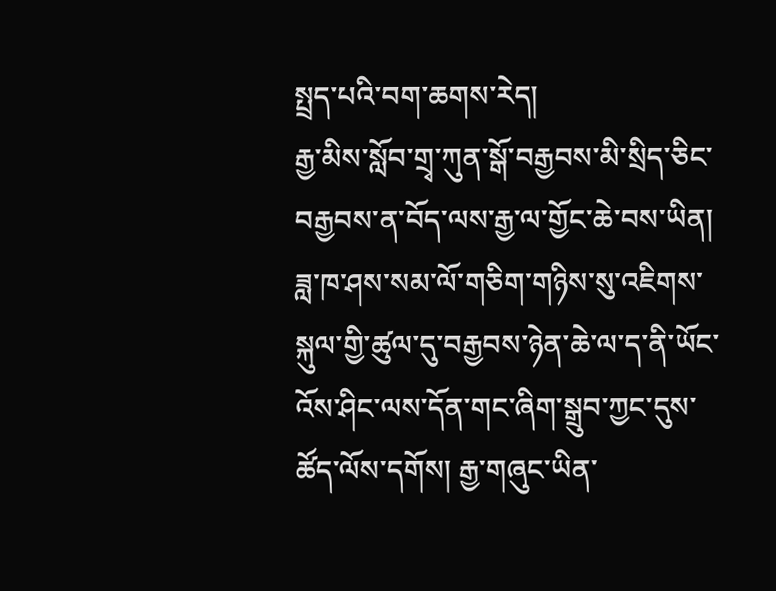སྤྲད་པའི་བག་ཆགས་རེད།
རྒྱ་མིས་སློབ་གྲྭ་ཀུན་སྒོ་བརྒྱབས་མི་སྲིད་ཅིང་བརྒྱབས་ན་བོད་ལས་རྒྱ་ལ་གྱོང་ཆེ་བས་ཡིན། ཟླ་ཁ་ཤས་སམ་ལོ་གཅིག་གཉིས་སུ་འཇིགས་སྐུལ་གྱི་ཚུལ་དུ་བརྒྱབས་ཉེན་ཆེ་ལ་ད་ནི་ཡོང་འོས་ཤིང་ལས་དོན་གང་ཞིག་སྒྲུབ་ཀྱང་དུས་ཚོད་ལོས་དགོས། རྒྱ་གཞུང་ཡིན་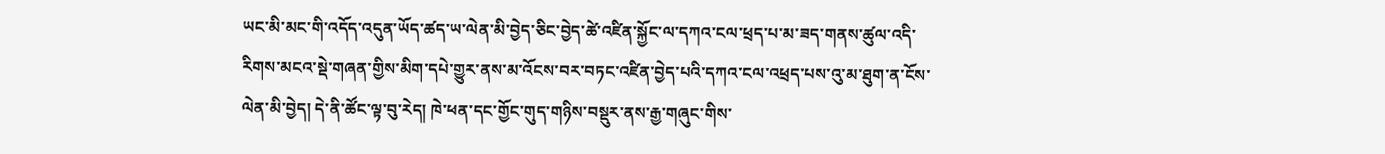ཡང་མི་མང་གི་འདོད་འདུན་ཡོད་ཚད་ཡ་ལེན་མི་བྱེད་ཅིང་བྱེད་ཚེ་འཛིན་སྐྱོང་ལ་དཀའ་ངལ་ཕྲད་པ་མ་ཟད་གནས་ཚུལ་འདི་རིགས་མངའ་སྡེ་གཞན་གྱིས་མིག་དཔེ་གྱུར་ནས་མ་འོངས་བར་བཏང་འཛིན་བྱེད་པའི་དཀའ་ངལ་འཕྲད་པས་འུ་མ་ཐུག་ན་ངོས་ལེན་མི་བྱེད། དེ་ནི་ཚོང་ལྟ་བུ་རེད། ཁེ་ཕན་དང་གྱོང་གུད་གཉིས་བསྡུར་ནས་རྒྱ་གཞུང་གིས་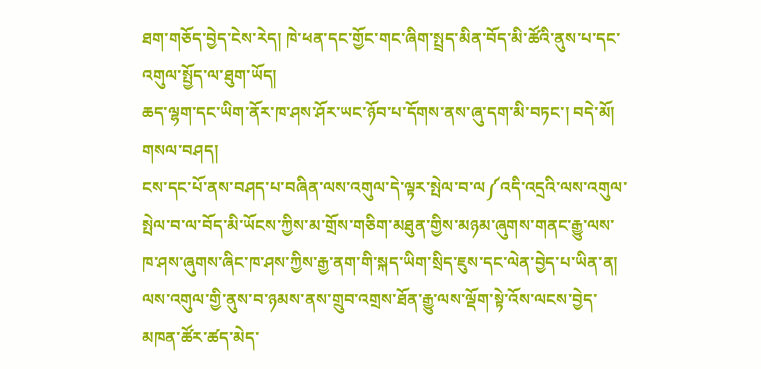ཐག་གཅོད་བྱེད་ངེས་རེད། ཁེ་ཕན་དང་གྱོང་གང་ཞིག་སྤྲད་མིན་བོད་མི་ཚོའི་ནུས་པ་དང་འགུལ་སྤྱོད་ལ་ཐུག་ཡོད།
ཆད་ལྷག་དང་ཡིག་ནོར་ཁ་ཤས་ཤོར་ཡང་ཉོབ་པ་དོགས་ནས་ཞུ་དག་མི་བཏང་། བདེ་མོ།
གསལ་བཤད།
ངས་དང་པོ་ནས་བཤད་པ་བཞིན་ལས་འགུལ་དེ་ལྟར་སྤེལ་བ་ལ༼འདི་འདྲའི་ལས་འགུལ་སྤེལ་བ་ལ་བོད་མི་ཡོངས་ཀྱིས་མ་གྲོས་གཅིག་མཐུན་གྱིས་མཉམ་ཞུགས་གནང་རྒྱུ་ལས་ཁ་ཤས་ཞུགས་ཞིང་ཁ་ཤས་ཀྱིས་རྒྱ་ནག་གི་སྐད་ཡིག་སྲིད་ཇུས་དང་ལེན་བྱེད་པ་ཡིན་ན། ལས་འགུལ་གྱི་ནུས་བ་ཉམས་ནས་གྲུབ་འགྲས་ཐོན་རྒྱུ་ལས་ལྡོག་སྟེ་འོས་ལངས་བྱེད་མཁན་ཚོར་ཚད་མེད་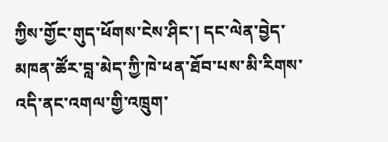ཀྱིས་གྱོང་གུད་ཕོགས་ངེས་ཤིང་། དང་ལེན་བྱེད་མཁན་ཚོར་བླ་མེད་ཀྱི་ཁེ་ཕན་ཐོབ་པས་མི་རིགས་འདི་ནང་འགལ་གྱི་འཁྲུག་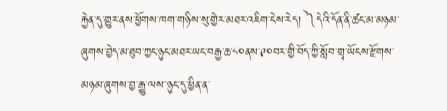རྐྱེན་དུ་གྱུར་ནས་ཕྱོགས་ཁག་གཉིས་སུ་གྱེར་མཐར་འཇིག་ངེས་རེད། ༽དེའི་དོན་ནི་ཚང་མ་མཉམ་ཞུགས་བྱེད་མ་ཐུབ་ཀྱང་ཉུང་མཐར་ཡང་བརྒྱ་ཆ་༨༠ནས་༩༠བར་གྱི་བོད་ཀྱི་སློབ་གྲྭ་ཡོངས་རྫོགས་མཉམ་ཞུགས་བྱ་རྒྱུ་ལས་་ཉུང་དུ་ཕྱིན་ན་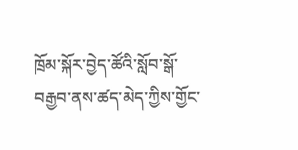ཁྲོམ་སྐོར་བྱེད་ཚོའི་སློབ་སྒོ་བརྒྱབ་ནས་ཚད་མེད་ཀྱིས་གྱོང་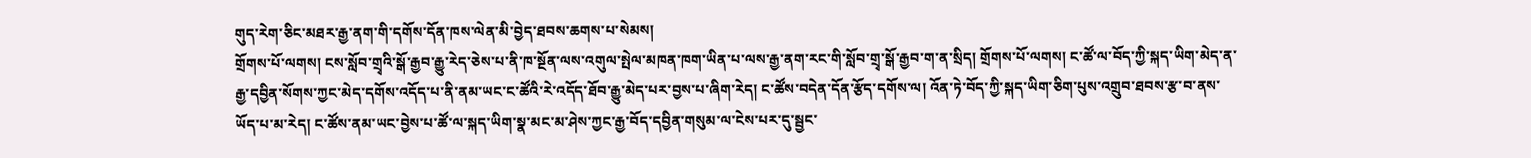གུད་རེག་ཅིང་མཐར་རྒྱ་ནག་གི་དགོས་དོན་ཁས་ལེན་མི་བྱེད་ཐབས་ཆགས་པ་སེམས།
གྲོགས་པོ་ལགས། ངས་སློབ་གྲྭའི་སྒོ་རྒྱབ་རྒྱུ་རེད་ཅེས་པ་ནི་ཁ་སྔོན་ལས་འགུལ་སྤེལ་མཁན་ཁག་ཡིན་པ་ལས་རྒྱ་ནག་རང་གི་སློབ་གྲྭ་སྒོ་རྒྱབ་ག་ན་སྲིད། གྲོགས་པོ་ལགས། ང་ཚོ་ལ་བོད་ཀྱི་སྐད་ཡིག་མེད་ན་རྒྱ་དབྱིན་སོགས་ཀྱང་མེད་དགོས་འདོད་པ་ནི་ནམ་ཡང་ང་ཚོའི་རེ་འདོད་ཐོབ་རྒྱུ་མེད་པར་བྱས་པ་ཞིག་རེད། ང་ཚོས་བདེན་དོན་རྩོད་དགོས་ལ། འོན་ཏེ་བོད་ཀྱི་སྐད་ཡིག་ཅིག་པུས་འགྲུབ་ཐབས་རྩ་བ་ནས་ཡོད་པ་མ་རེད། ང་ཚོས་ནམ་ཡང་བྱེས་པ་ཚོ་ལ་སྐད་ཡིག་སྣ་མང་མ་ཤེས་ཀྱང་རྒྱ་བོད་དབྱིན་གསུམ་ལ་ངེས་པར་དུ་སྦྱང་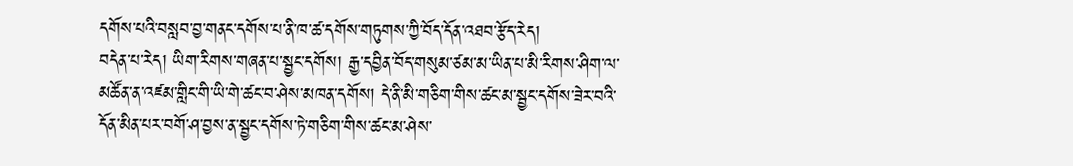དགོས་པའི་བསླབ་བྱ་གནང་དགོས་པ་ནི་ཁ་ཚ་དགོས་གཏུགས་ཀྱི་བོད་དོན་འཐབ་རྩོད་རེད།
བདེན་པ་རེད། ཡིག་རིགས་གཞན་པ་སྦྱང་དགོས། རྒྱ་དབྱིན་བོད་གསུམ་ཙམ་མ་ཡིན་པ་མི་རིགས་ཤིག་ལ་མཚོན་ན་འཛམ་གླིང་གི་ཡི་གེ་ཚང་བ་ཤེས་མཁན་དགོས། དེ་ནི་མི་གཅིག་གིས་ཚང་མ་སྦྱང་དགོས་ཟེར་བའི་དོན་མིན་པར་བགོ་ཤ་བྱས་ན་སྦྱང་དགོས་ཏེ་གཅིག་གིས་ཚང་མ་ཤེས་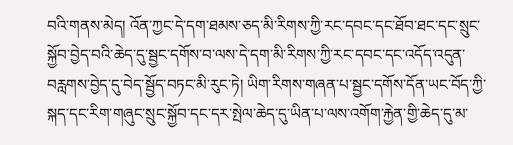བའི་གནས་མེད། འོན་ཀྱང་དེ་དག་ཐམས་ཅད་མི་རིགས་ཀྱི་རང་དབང་དང་ཐོབ་ཐང་དང་སྲུང་སྐྱོབ་བྱེད་བའི་ཆེད་དུ་སྦྱང་དགོས་བ་ལས་དེ་དག་མི་རིགས་ཀྱི་རང་དབང་དང་འདོད་འདུན་བརླགས་བྱེད་དུ་བེད་སྦྱོད་བཏང་མི་རུང་ཏེ། ཡིག་རིགས་གཞན་པ་སྦྱང་དགོས་དོན་ཡང་བོད་ཀྱི་སྐད་དང་རིག་གཞུང་སྲུང་སྐྱོབ་དང་དར་སྤེལ་ཆེད་དུ་ཡིན་པ་ལས་འགོག་རྐྱེན་གྱི་ཆེད་དུ་མ་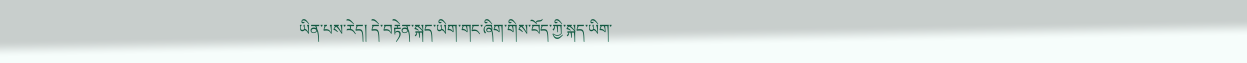ཡིན་པས་རེད། དེ་བརྟེན་སྐད་ཡིག་གང་ཞིག་གིས་བོད་ཀྱི་སྐད་ཡིག་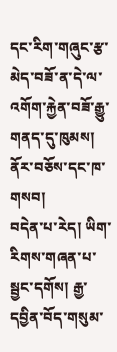དང་རིག་གཞུང་རྩ་མེད་བཟོ་ན་དེ་ལ་འགོག་རྐྱེན་བཟོ་རྒྱུ་གནད་དུ་ཁུམས།
ནོར་བཅོས་དང་ཁ་གསབ།
བདེན་པ་རེད། ཡིག་རིགས་གཞན་པ་སྦྱང་དགོས། རྒྱ་དབྱིན་བོད་གསུམ་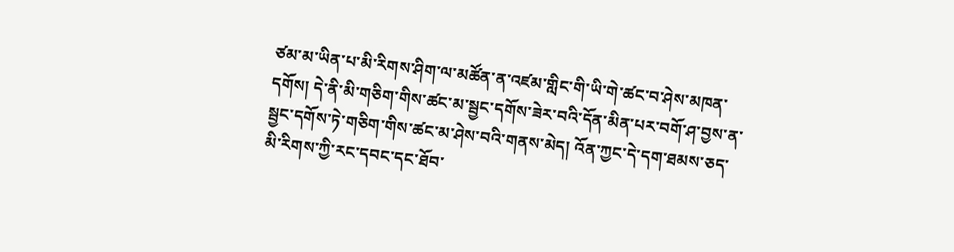ཙམ་མ་ཡིན་པ་མི་རིགས་ཤིག་ལ་མཚོན་ན་འཛམ་གླིང་གི་ཡི་གེ་ཚང་བ་ཤེས་མཁན་དགོས། དེ་ནི་མི་གཅིག་གིས་ཚང་མ་སྦྱང་དགོས་ཟེར་བའི་དོན་མིན་པར་བགོ་ཤ་བྱས་ན་སྦྱང་དགོས་ཏེ་གཅིག་གིས་ཚང་མ་ཤེས་བའི་གནས་མེད། འོན་ཀྱང་དེ་དག་ཐམས་ཅད་མི་རིགས་ཀྱི་རང་དབང་དང་ཐོབ་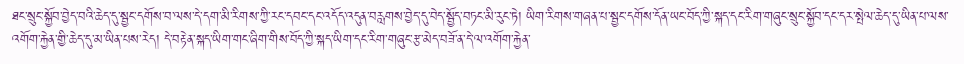ཐང་སྲུང་སྐྱོབ་བྱེད་བའི་ཆེད་དུ་སྦྱང་དགོས་བ་ལས་དེ་དག་མི་རིགས་ཀྱི་རང་དབང་དང་འདོད་འདུན་བརླགས་བྱེད་དུ་བེད་སྦྱོད་བཏང་མི་རུང་ཏེ། ཡིག་རིགས་གཞན་པ་སྦྱང་དགོས་དོན་ཡང་བོད་ཀྱི་སྐད་དང་རིག་གཞུང་སྲུང་སྐྱོབ་དང་དར་སྤེལ་ཆེད་དུ་ཡིན་པ་ལས་འགོག་རྐྱེན་གྱི་ཆེད་དུ་མ་ཡིན་པས་རེད། དེ་བརྟེན་སྐད་ཡིག་གང་ཞིག་གིས་བོད་ཀྱི་སྐད་ཡིག་དང་རིག་གཞུང་རྩ་མེད་བཟོ་ན་དེ་ལ་འགོག་རྐྱེན་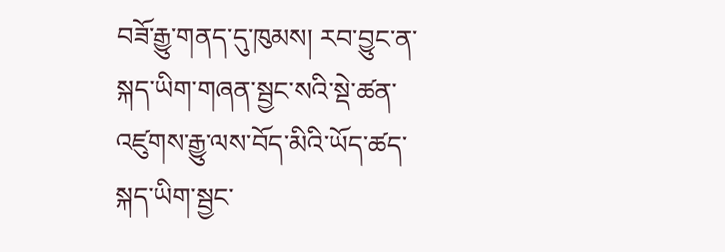བཟོ་རྒྱུ་གནད་དུ་ཁུམས། རབ་བྱུང་ན་སྐད་ཡིག་གཞན་སྦྱང་སའི་སྡེ་ཚན་འཛུགས་རྒྱུ་ལས་བོད་མིའི་ཡོད་ཚད་སྐད་ཡིག་སྦྱང་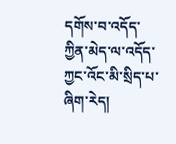དགོས་བ་འདོད་ཀྱིན་མེད་ལ་འདོད་ཀྱང་འོང་མི་སྲིད་པ་ཞིག་རེད།